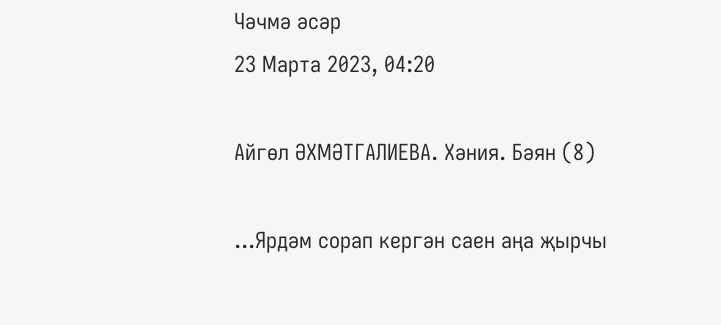Чәчмә әсәр
23 Марта 2023, 04:20

Айгөл ӘХМӘТГАЛИЕВА. Хәния. Бәян (8)

...Ярдəм сорап кергəн саен аңа җырчы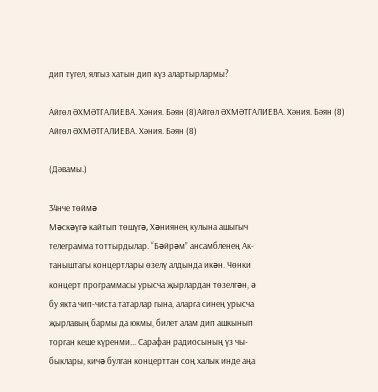дип түгел, ялгыз хатын дип күз алартырлармы?

Айгөл ӘХМӘТГАЛИЕВА. Хәния. Бәян (8)Айгөл ӘХМӘТГАЛИЕВА. Хәния. Бәян (8)
Айгөл ӘХМӘТГАЛИЕВА. Хәния. Бәян (8)

(Дәвамы.)

34нче төймə
Мəскəүгə кайтып төшүгə, Хəниянең кулына ашыгыч
телеграмма тоттырдылар. “Бəйрəм” ансамбленең Ак-
таныштагы концертлары өзелү алдында икəн. Чөнки
концерт программасы урысча җырлардан төзелгəн, ə
бу якта чип-чиста татарлар гына, аларга синең урысча
җырлавың бармы да юкмы, билет алам дип ашкынып
торган кеше күренми... Сарафан радиосының үз чы-
быклары, кичə булган концерттан соң халык инде аңа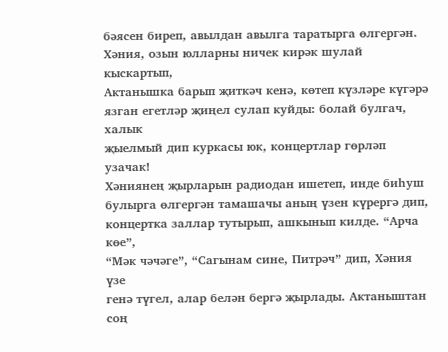бəясен биреп, авылдан авылга таратырга өлгергəн.
Хəния, озын юлларны ничек кирəк шулай кыскартып,
Актанышка барып җиткəч кенə, көтеп күзлəре күгəрə
язган егетлəр җиңел сулап куйды: болай булгач, халык
җыелмый дип куркасы юк, концертлар гөрлəп узачак!
Хəниянең җырларын радиодан ишетеп, инде биһуш
булырга өлгергəн тамашачы аның үзен күрергə дип,
концертка заллар тутырып, ашкынып килде. “Арча көе”,
“Мəк чəчəге”, “Сагынам сине, Питрəч” дип, Хəния үзе
генə түгел, алар белəн бергə җырлады. Актаныштан соң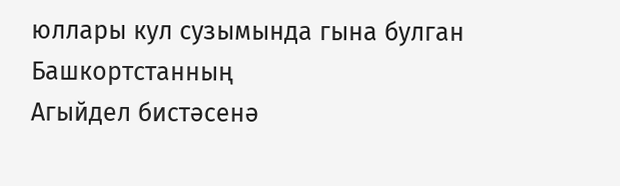юллары кул сузымында гына булган Башкортстанның
Агыйдел бистəсенə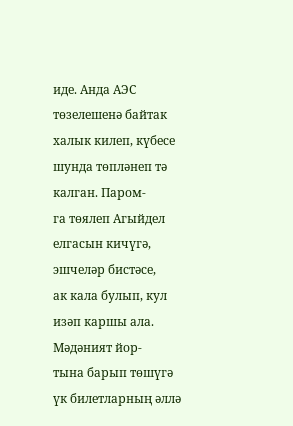иде. Анда АЭС төзелешенə байтак
халык килеп, күбесе шунда төплəнеп тə калган. Паром-
га төялеп Агыйдел елгасын кичүгə, эшчелəр бистəсе,
ак кала булып, кул изəп каршы ала. Мəдəният йор-
тына барып төшүгə үк билетларның əллə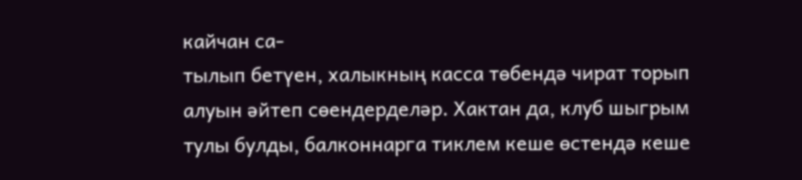кайчан са-
тылып бетүен, халыкның касса төбендə чират торып
алуын əйтеп сөендерделəр. Хактан да, клуб шыгрым
тулы булды, балконнарга тиклем кеше өстендə кеше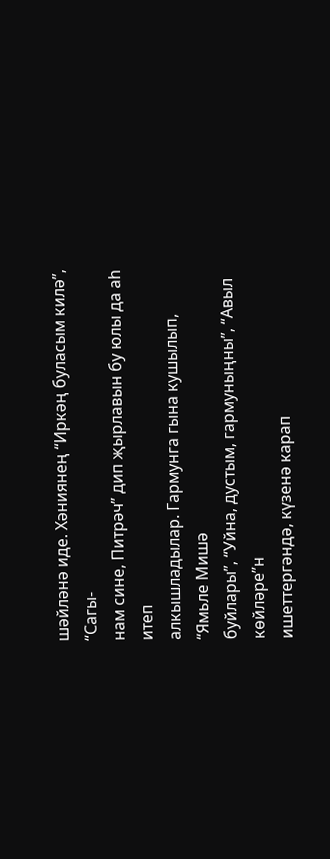шəйлəнə иде. Хəниянең “Иркəң буласым килə”, “Сагы-
нам сине, Питрəч” дип җырлавын бу юлы да аһ итеп
алкышладылар. Гармунга гына кушылып, “Ямьле Мишə
буйлары”, “Уйна, дустым, гармуныңны”, “Авыл көйлəре”н
ишеттергəндə, күзенə карап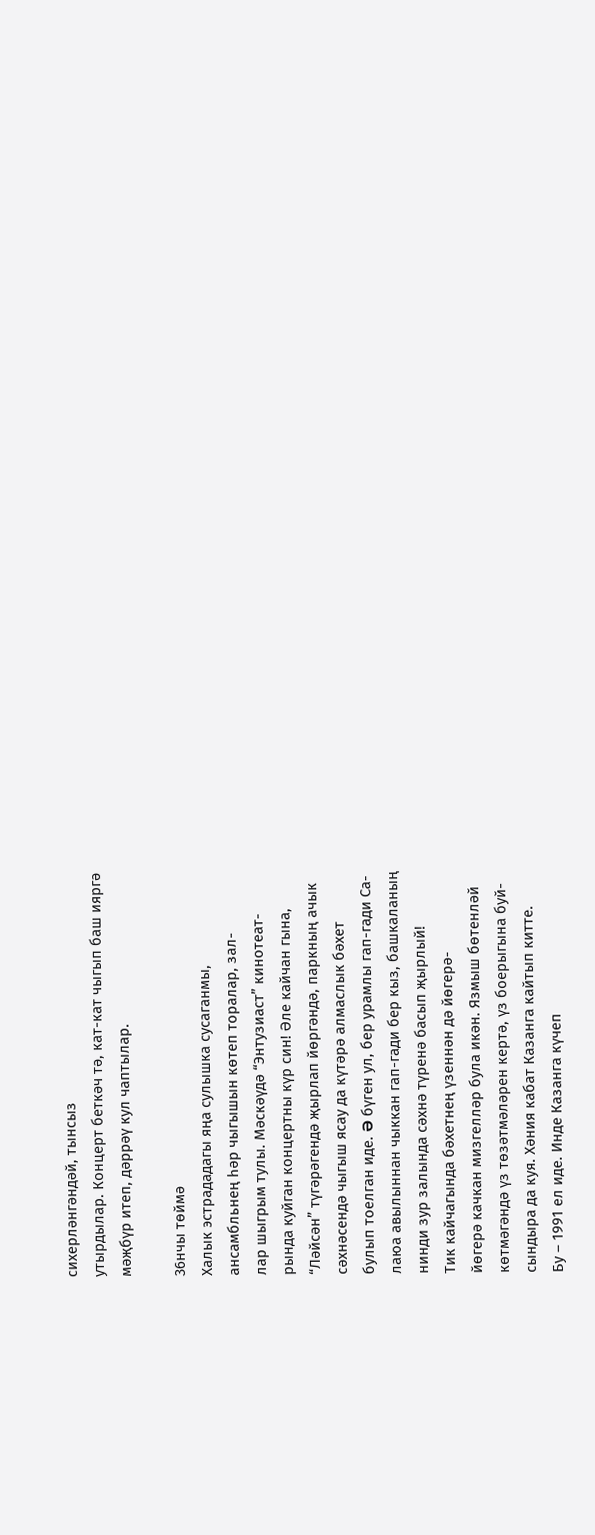сихерлəнгəндəй, тынсыз
утырдылар. Концерт беткəч тə, кат-кат чыгып баш ияргə
мəҗбүр итеп, дəррəү кул чаптылар.

36нчы төймə
Халык эстрададагы яңа сулышка сусаганмы,
ансамбльнең һəр чыгышын көтеп торалар, зал-
лар шыгрым тулы. Мəскəүдə “Энтузиаст” кинотеат-
рында куйган концертны күр син! Əле кайчан гына,
“Лəйсəн” түгəрəгендə җырлап йөргəндə, паркның ачык
сəхнəсендə чыгыш ясау да күтəрə алмаслык бəхет
булып тоелган иде. Ə бүген ул, бер урамлы гап-гади Са-
лаюа авылыннан чыккан гап-гади бер кыз, башкаланың
нинди зур залында сəхнə түренə басып җырлый!
Тик кайчагында бəхетнең үзеннəн дə йөгерə-
йөгерə качкан мизгеллəр була икəн. Язмыш бөтенлəй
көтмəгəндə үз төзəтмəлəрен кертə, үз боерыгына буй-
сындыра да куя. Хəния кабат Казанга кайтып китте.
Бу – 1991 ел иде. Инде Казанга күчеп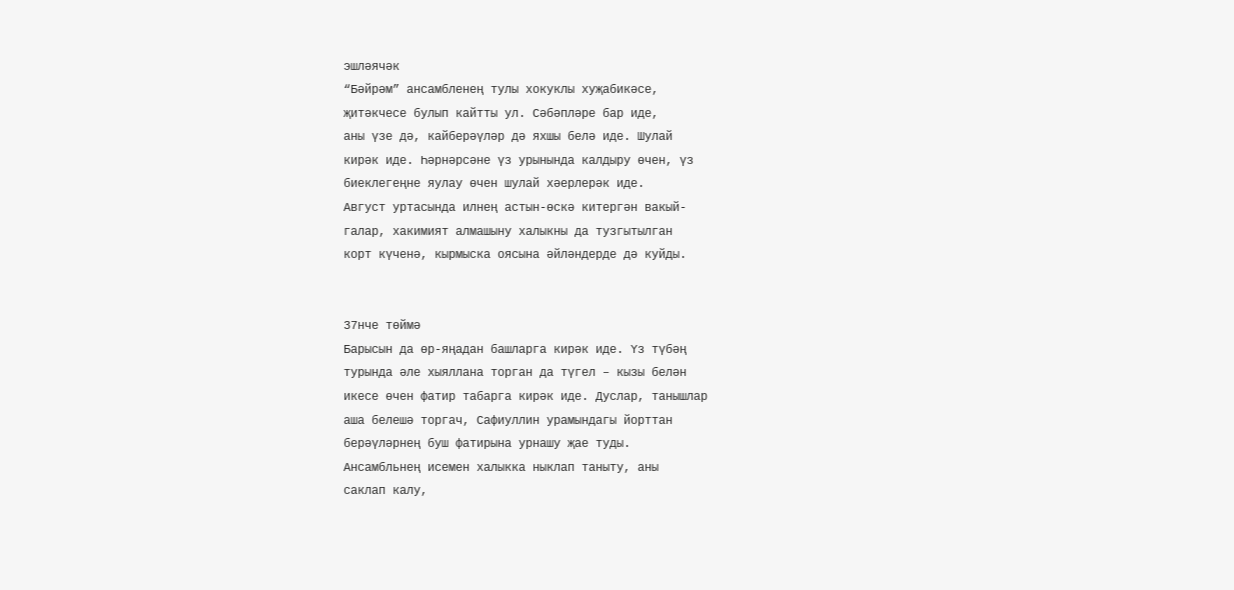эшлəячəк
“Бəйрəм” ансамбленең тулы хокуклы хуҗабикəсе,
җитəкчесе булып кайтты ул. Сəбəплəре бар иде,
аны үзе дə, кайберəүлəр дə яхшы белə иде. Шулай
кирəк иде. Һəрнəрсəне үз урынында калдыру өчен, үз
биеклегеңне яулау өчен шулай хəерлерəк иде.
Август уртасында илнең астын-өскə китергəн вакый-
галар, хакимият алмашыну халыкны да тузгытылган
корт күченə, кырмыска оясына əйлəндерде дə куйды.


37нче төймə
Барысын да өр-яңадан башларга кирəк иде. Үз түбəң
турында əле хыяллана торган да түгел – кызы белəн
икесе өчен фатир табарга кирəк иде. Дуслар, танышлар
аша белешə торгач, Сафиуллин урамындагы йорттан
берəүлəрнең буш фатирына урнашу җае туды.
Ансамбльнең исемен халыкка ныклап таныту, аны
саклап калу,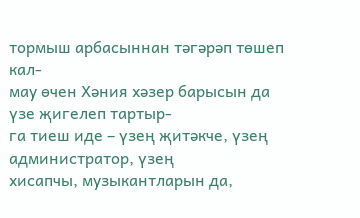тормыш арбасыннан тəгəрəп төшеп кал-
мау өчен Хəния хəзер барысын да үзе җигелеп тартыр-
га тиеш иде – үзең җитəкче, үзең администратор, үзең
хисапчы, музыкантларын да,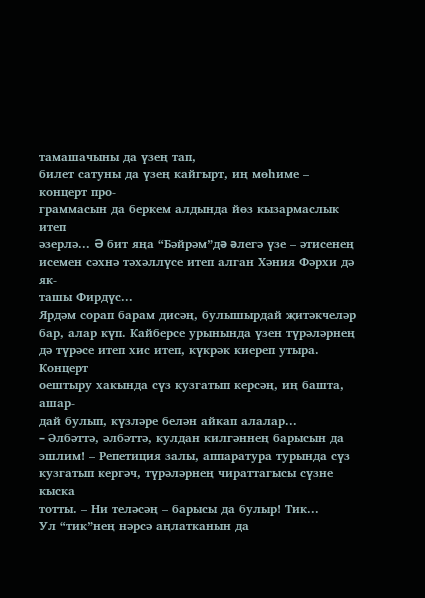тамашачыны да үзең тап,
билет сатуны да үзең кайгырт, иң мөһиме – концерт про-
граммасын да беркем алдында йөз кызармаслык итеп
əзерлə... Ə бит яңа “Бəйрəм”дə əлегə үзе – əтисенең
исемен сəхнə тəхəллүсе итеп алган Хəния Фəрхи дə як-
ташы Фирдүс...
Ярдəм сорап барам дисəң, булышырдай җитəкчелəр
бар, алар күп. Кайберсе урынында үзен түрəлəрнең
дə түрəсе итеп хис итеп, күкрəк киереп утыра. Концерт
оештыру хакында сүз кузгатып керсəң, иң башта, ашар-
дай булып, күзлəре белəн айкап алалар...
– Əлбəттə, əлбəттə, кулдан килгəннең барысын да
эшлим! – Репетиция залы, аппаратура турында сүз
кузгатып кергəч, түрəлəрнең чираттагысы сүзне кыска
тотты. – Ни телəсəң – барысы да булыр! Тик...
Ул “тик”нең нəрсə аңлатканын да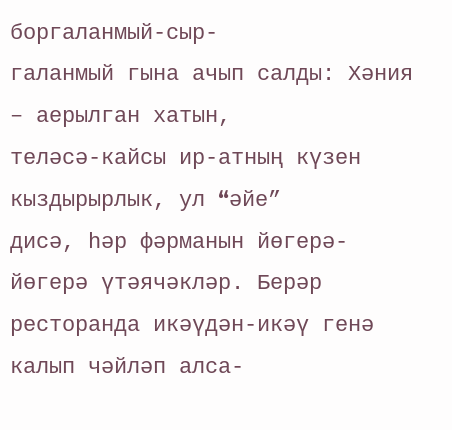боргаланмый-сыр-
галанмый гына ачып салды: Хəния – аерылган хатын,
телəсə-кайсы ир-атның күзен кыздырырлык, ул “əйе”
дисə, һəр фəрманын йөгерə-йөгерə үтəячəклəр. Берəр
ресторанда икəүдəн-икəү генə калып чəйлəп алса-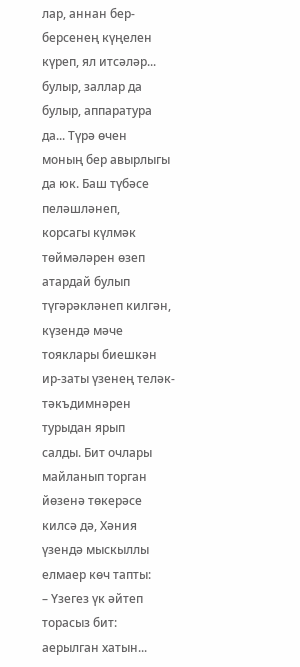лар, аннан бер-берсенең күңелен күреп, ял итсəлəр...
булыр, заллар да булыр, аппаратура да... Түрə өчен
моның бер авырлыгы да юк. Баш түбəсе пелəшлəнеп,
корсагы күлмəк төймəлəрен өзеп атардай булып
түгəрəклəнеп килгəн, күзендə мəче тояклары биешкəн
ир-заты үзенең телəк-тəкъдимнəрен турыдан ярып
салды. Бит очлары майланып торган йөзенə төкерəсе
килсə дə, Хəния үзендə мыскыллы елмаер көч тапты:
– Үзегез үк əйтеп торасыз бит: аерылган хатын...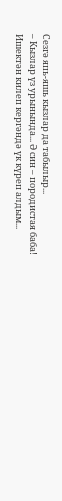Сезгə япь-яшь кызлар да табылыр...
– Кызлар үз урынында... Ə син – породистая баба!
Ишектəн килеп кергəндə үк күреп алдым...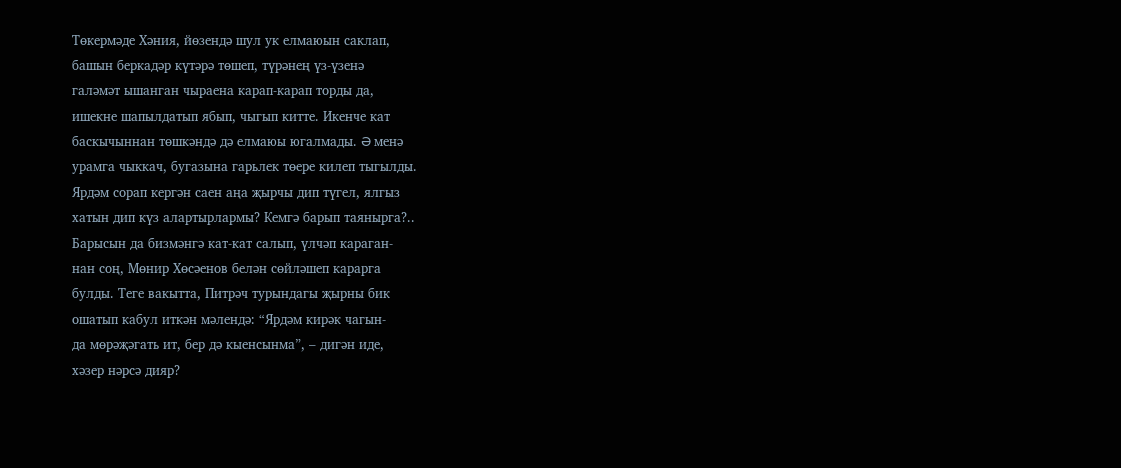Төкермəде Хəния, йөзендə шул ук елмаюын саклап,
башын беркадəр күтəрə төшеп, түрəнең үз-үзенə
галəмəт ышанган чыраена карап-карап торды да,
ишекне шапылдатып ябып, чыгып китте. Икенче кат
баскычыннан төшкəндə дə елмаюы югалмады. Ə менə
урамга чыккач, бугазына гарьлек төере килеп тыгылды.
Ярдəм сорап кергəн саен аңа җырчы дип түгел, ялгыз
хатын дип күз алартырлармы? Кемгə барып таянырга?..
Барысын да бизмəнгə кат-кат салып, үлчəп караган-
нан соң, Мөнир Хөсəенов белəн сөйлəшеп карарга
булды. Теге вакытта, Питрəч турындагы җырны бик
ошатып кабул иткəн мəлендə: “Ярдəм кирəк чагын-
да мөрəҗəгать ит, бер дə кыенсынма”, – дигəн иде,
хəзер нəрсə дияр?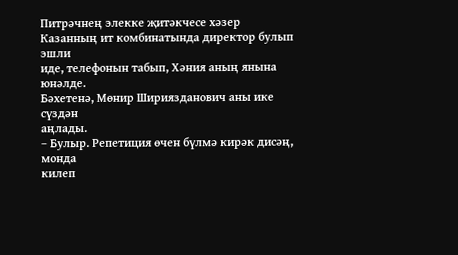Питрəчнең элекке җитəкчесе хəзер
Казанның ит комбинатында директор булып эшли
иде, телефонын табып, Хəния аның янына юнəлде.
Бəхетенə, Мөнир Шириязданович аны ике сүздəн
аңлады.
– Булыр. Репетиция өчен бүлмə кирəк дисəң, монда
килеп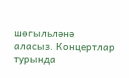шөгыльлəнə аласыз. Концертлар турында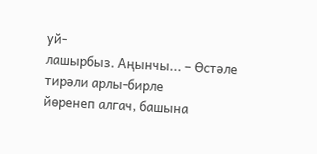уй-
лашырбыз. Аңынчы... – Өстəле тирəли арлы-бирле
йөренеп алгач, башына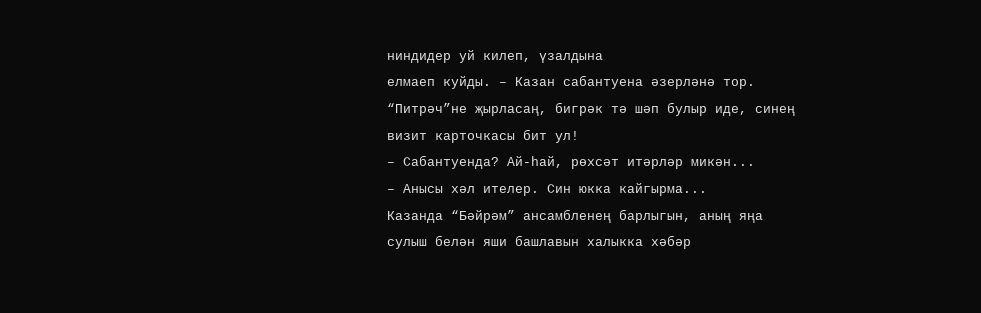ниндидер уй килеп, үзалдына
елмаеп куйды. – Казан сабантуена əзерлəнə тор.
“Питрəч”не җырласаң, бигрəк тə шəп булыр иде, синең
визит карточкасы бит ул!
– Сабантуенда? Ай-һай, рөхсəт итəрлəр микəн...
– Анысы хəл ителер. Син юкка кайгырма...
Казанда “Бəйрəм” ансамбленең барлыгын, аның яңа
сулыш белəн яши башлавын халыкка хəбəр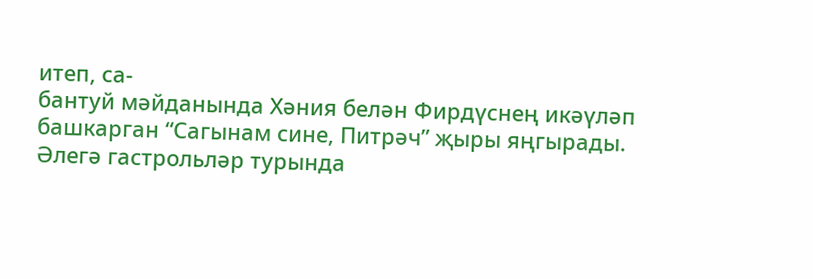итеп, са-
бантуй мəйданында Хəния белəн Фирдүснең икəүлəп
башкарган “Сагынам сине, Питрəч” җыры яңгырады.
Əлегə гастрольлəр турында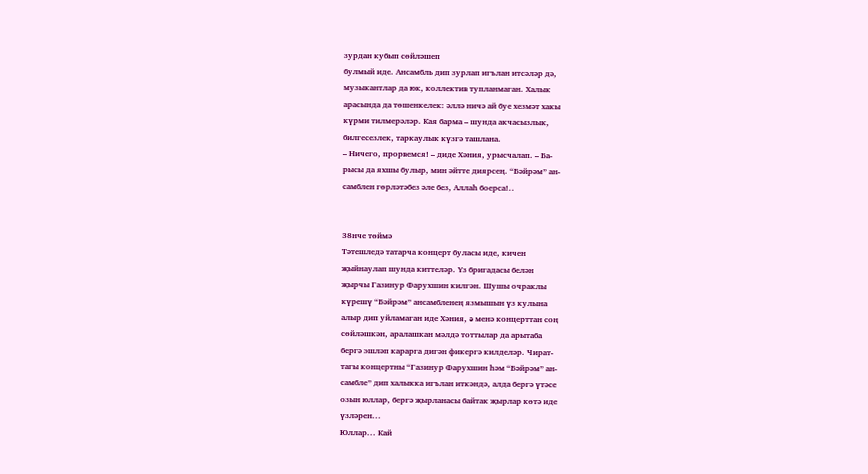зурдан кубып сөйлəшеп
булмый иде. Ансамбль дип зурлап игълан итсəлəр дə,
музыкантлар да юк, коллектив тупланмаган. Халык
арасында да төшенкелек: əллə ничə ай буе хезмəт хакы
күрми тилмерəлəр. Кая барма – шунда акчасызлык,
билгесезлек, таркаулык күзгə ташлана.
– Ничего, прорвемся! – диде Хəния, урысчалап. – Ба-
рысы да яхшы булыр, мин əйтте диярсең. “Бəйрəм” ан-
самблен гөрлəтəбез əле без, Аллаһ боерса!..


38нче төймə
Тəтешледə татарча концерт буласы иде, кичен
җыйнаулап шунда киттелəр. Үз бригадасы белəн
җырчы Газинур Фарухшин килгəн. Шушы очраклы
күрешү “Бəйрəм” ансамбленең язмышын үз кулына
алыр дип уйламаган иде Хəния, ə менə концерттан соң
сөйлəшкəн, аралашкан мəлдə тоттылар да арытаба
бергə эшлəп карарга дигəн фикергə килделəр. Чират-
тагы концертны “Газинур Фарухшин һəм “Бəйрəм” ан-
самбле” дип халыкка игълан иткəндə, алда бергə үтəсе
озын юллар, бергə җырланасы байтак җырлар көтə иде
үзлəрен...
Юллар... Кай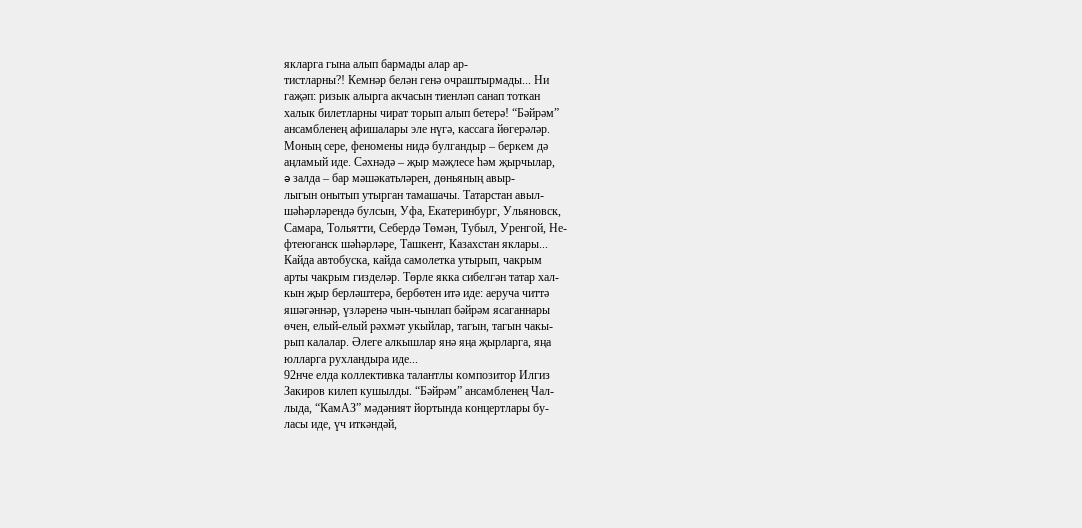якларга гына алып бармады алар ар-
тистларны?! Кемнəр белəн генə очраштырмады... Ни
гаҗəп: ризык алырга акчасын тиенлəп санап тоткан
халык билетларны чират торып алып бетерə! “Бəйрəм”
ансамбленең афишалары эле нүгə, кассага йөгерəлəр.
Моның сере, феномены нидə булгандыр – беркем дə
аңламый иде. Сəхнəдə – җыр мəҗлесе һəм җырчылар,
ə залда – бар мəшəкатьлəрен, дөньяның авыр-
лыгын онытып утырган тамашачы. Татарстан авыл-
шəһəрлəрендə булсын, Уфа, Екатеринбург, Ульяновск,
Самара, Тольятти, Себердə Төмəн, Тубыл, Уренгой, Не-
фтеюганск шəһəрлəре, Ташкент, Казахстан яклары...
Кайда автобуска, кайда самолетка утырып, чакрым
арты чакрым гизделəр. Төрле якка сибелгəн татар хал-
кын җыр берлəштерə, бербөтен итə иде: аеруча читтə
яшəгəннəр, үзлəренə чын-чынлап бəйрəм ясаганнары
өчен, елый-елый рəхмəт укыйлар, тагын, тагын чакы-
рып калалар. Əлеге алкышлар янə яңа җырларга, яңа
юлларга рухландыра иде...
92нче елда коллективка талантлы композитор Илгиз
Закиров килеп кушылды. “Бəйрəм” ансамбленең Чал-
лыда, “КамАЗ” мəдəният йортында концертлары бу-
ласы иде, үч иткəндəй,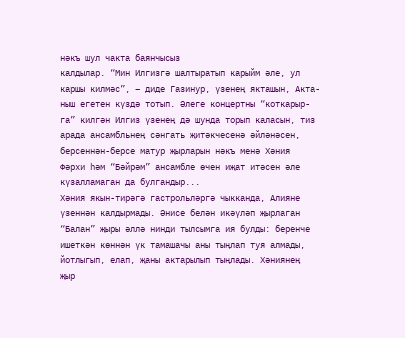нəкъ шул чакта баянчысыз
калдылар. “Мин Илгизгə шалтыратып карыйм əле, ул
каршы килмəс”, – диде Газинур, үзенең якташын, Акта-
ныш егетен күздə тотып. Əлеге концертны “коткарыр-
га” килгəн Илгиз үзенең дə шунда торып каласын, тиз
арада ансамбльнең сəнгать җитəкчесенə əйлəнəсен,
берсеннəн-берсе матур җырларын нəкъ менə Хəния
Фəрхи һəм “Бəйрəм” ансамбле өчен иҗат итəсен əле
күзалламаган да булгандыр...
Хəния якын-тирəгə гастрольлəргə чыкканда, Алияне
үзеннəн калдырмады. Əнисе белəн икəүлəп җырлаган
“Балан” җыры əллə нинди тылсымга ия булды: беренче
ишеткəн көннəн үк тамашачы аны тыңлап туя алмады,
йотлыгып, елап, җаны актарылып тыңлады. Хəниянең
җыр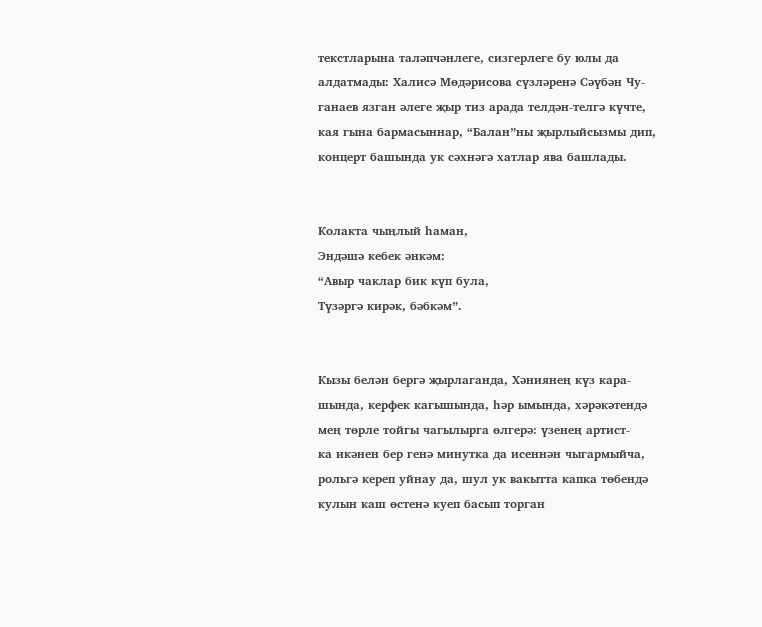текстларына талəпчəнлеге, сизгерлеге бу юлы да
алдатмады: Халисə Мөдəрисова сүзлəренə Сəүбəн Чу-
ганаев язган əлеге җыр тиз арада телдəн-телгə күчте,
кая гына бармасыннар, “Балан”ны җырлыйсызмы дип,
концерт башында ук сəхнəгə хатлар ява башлады.


Колакта чыңлый һаман,
Эндəшə кебек əнкəм:
“Авыр чаклар бик күп була,
Түзəргə кирəк, бəбкəм”.


Кызы белəн бергə җырлаганда, Хəниянең күз кара-
шында, керфек кагышында, һəр ымында, хəрəкəтендə
мең төрле тойгы чагылырга өлгерə: үзенең артист-
ка икəнен бер генə минутка да исеннəн чыгармыйча,
рольгə кереп уйнау да, шул ук вакытта капка төбендə
кулын каш өстенə куеп басып торган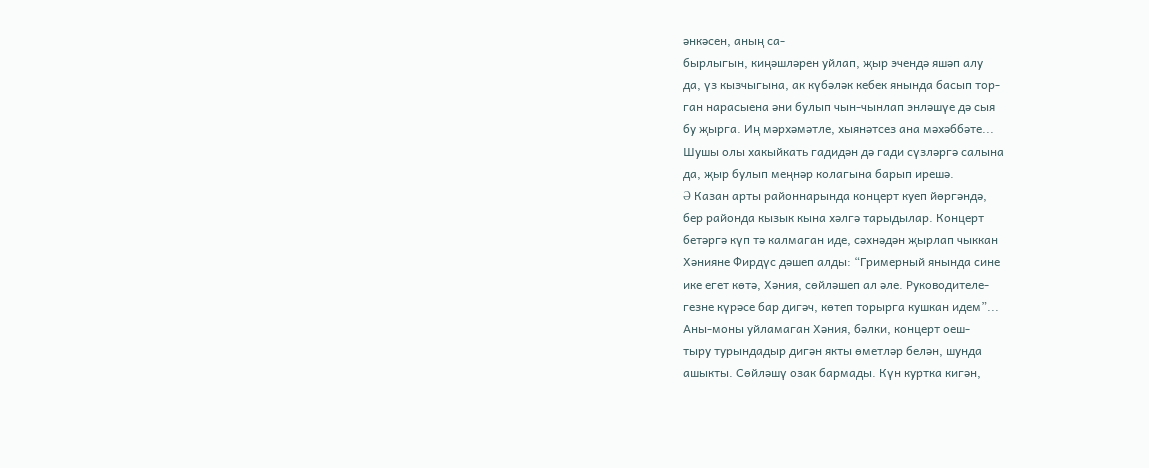əнкəсен, аның са-
бырлыгын, киңəшлəрен уйлап, җыр эчендə яшəп алу
да, үз кызчыгына, ак күбəлəк кебек янында басып тор-
ган нарасыена əни булып чын-чынлап энлəшүе дə сыя
бу җырга. Иң мəрхəмəтле, хыянəтсез ана мəхəббəте...
Шушы олы хакыйкать гадидəн дə гади сүзлəргə салына
да, җыр булып меңнəр колагына барып ирешə.
Ə Казан арты районнарында концерт куеп йөргəндə,
бер районда кызык кына хəлгə тарыдылар. Концерт
бетəргə күп тə калмаган иде, сəхнəдəн җырлап чыккан
Хəнияне Фирдүс дəшеп алды: “Гримерный янында сине
ике егет көтə, Хəния, сөйлəшеп ал əле. Руководителе-
гезне күрəсе бар дигəч, көтеп торырга кушкан идем”...
Аны-моны уйламаган Хəния, бəлки, концерт оеш-
тыру турындадыр дигəн якты өметлəр белəн, шунда
ашыкты. Сөйлəшү озак бармады. Күн куртка кигəн,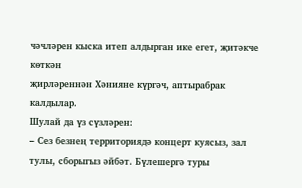чəчлəрен кыска итеп алдырган ике егет, җитəкче көткəн
җирлəреннəн Хəнияне күргəч, аптырабрак калдылар.
Шулай да үз сүзлəрен:
– Сез безнең территориядə концерт куясыз, зал
тулы, сборыгыз əйбəт. Бүлешергə туры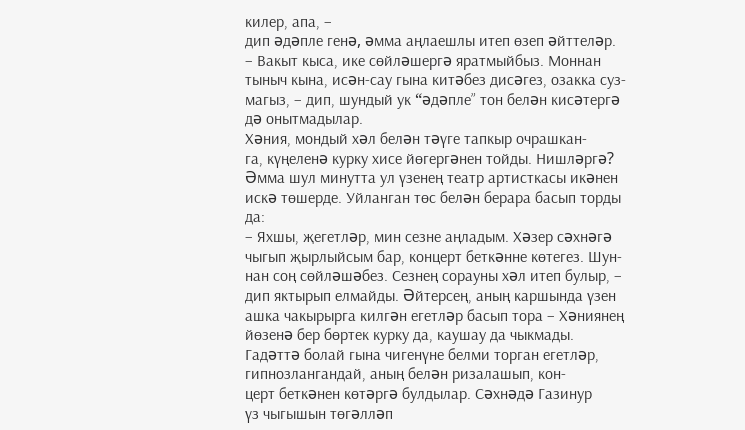килер, апа, –
дип əдəпле генə, əмма аңлаешлы итеп өзеп əйттелəр.
– Вакыт кыса, ике сөйлəшергə яратмыйбыз. Моннан
тыныч кына, исəн-сау гына китəбез дисəгез, озакка суз-
магыз, – дип, шундый ук “əдəпле” тон белəн кисəтергə
дə онытмадылар.
Хəния, мондый хəл белəн тəүге тапкыр очрашкан-
га, күңеленə курку хисе йөгергəнен тойды. Нишлəргə?
Əмма шул минутта ул үзенең театр артисткасы икəнен
искə төшерде. Уйланган төс белəн берара басып торды
да:
– Яхшы, җегетлəр, мин сезне аңладым. Хəзер сəхнəгə
чыгып җырлыйсым бар, концерт беткəнне көтегез. Шун-
нан соң сөйлəшəбез. Сезнең сорауны хəл итеп булыр, –
дип яктырып елмайды. Əйтерсең, аның каршында үзен
ашка чакырырга килгəн егетлəр басып тора – Хəниянең
йөзенə бер бөртек курку да, каушау да чыкмады.
Гадəттə болай гына чигенүне белми торган егетлəр,
гипнозлангандай, аның белəн ризалашып, кон-
церт беткəнен көтəргə булдылар. Сəхнəдə Газинур
үз чыгышын төгəллəп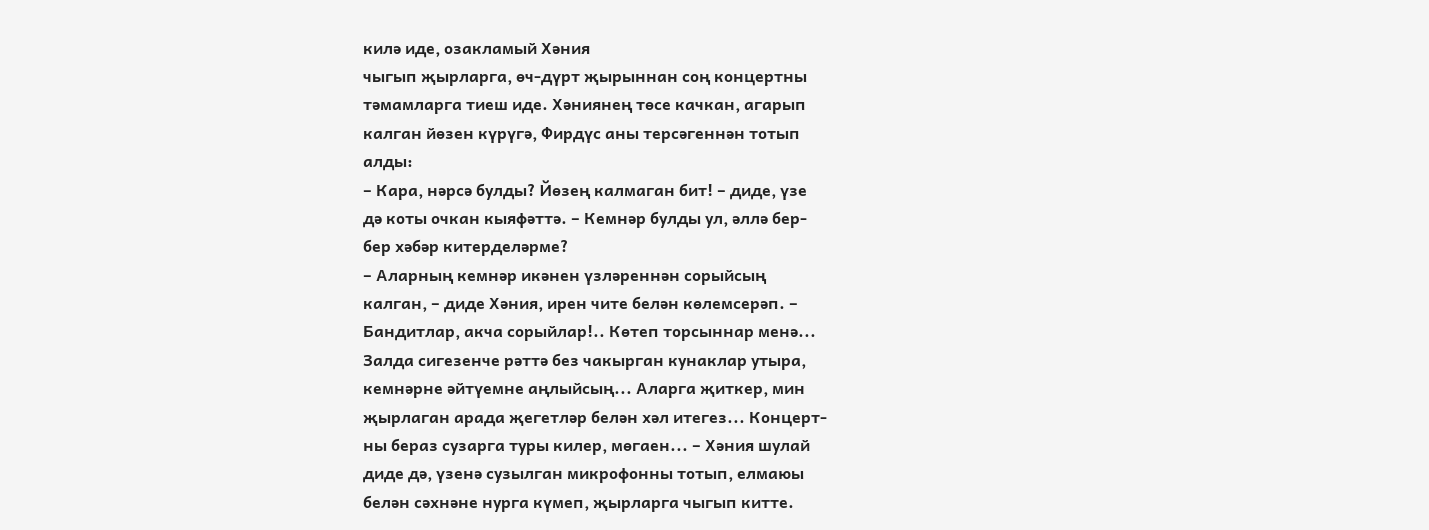килə иде, озакламый Хəния
чыгып җырларга, өч-дүрт җырыннан соң концертны
тəмамларга тиеш иде. Хəниянең төсе качкан, агарып
калган йөзен күрүгə, Фирдүс аны терсəгеннəн тотып
алды:
– Кара, нəрсə булды? Йөзең калмаган бит! – диде, үзе
дə коты очкан кыяфəттə. – Кемнəр булды ул, əллə бер-
бер хəбəр китерделəрме?
– Аларның кемнəр икəнен үзлəреннəн сорыйсың
калган, – диде Хəния, ирен чите белəн көлемсерəп. –
Бандитлар, акча сорыйлар!.. Көтеп торсыннар менə...
Залда сигезенче рəттə без чакырган кунаклар утыра,
кемнəрне əйтүемне аңлыйсың... Аларга җиткер, мин
җырлаган арада җегетлəр белəн хəл итегез... Концерт-
ны бераз сузарга туры килер, мөгаен... – Хəния шулай
диде дə, үзенə сузылган микрофонны тотып, елмаюы
белəн сəхнəне нурга күмеп, җырларга чыгып китте.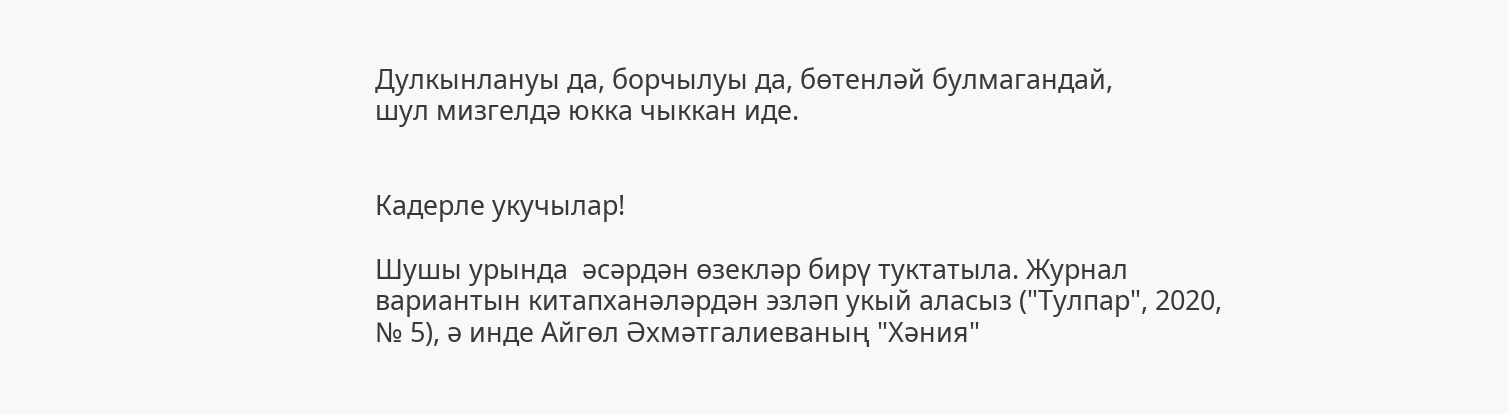Дулкынлануы да, борчылуы да, бөтенлəй булмагандай,
шул мизгелдə юкка чыккан иде.


Кадерле укучылар!

Шушы урында  әсәрдән өзекләр бирү туктатыла. Журнал вариантын китапханәләрдән эзләп укый аласыз ("Тулпар", 2020, № 5), ә инде Айгөл Әхмәтгалиеваның "Хәния"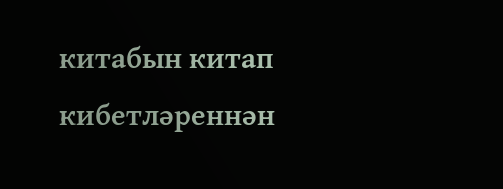китабын китап кибетләреннән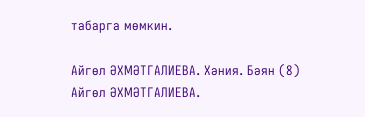табарга мөмкин.

Айгөл ӘХМӘТГАЛИЕВА. Хәния. Бәян (8)
Айгөл ӘХМӘТГАЛИЕВА.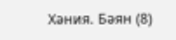Хәния. Бәян (8)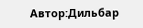Автор:Дильбар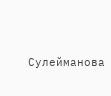Сулейманова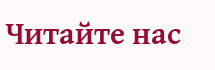Читайте нас